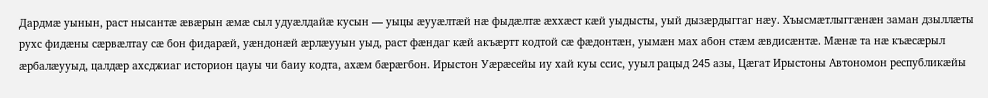Дардмӕ уынын, раст нысантӕ ӕвӕрын ӕмӕ сыл удуӕлдайӕ кусын — уыцы ӕууӕлтӕй нӕ фыдӕлтӕ ӕххӕст кӕй уыдысты, уый дызӕрдыггаг нӕу. Хъысмӕтлыггӕнӕн заман дзыллӕты рухс фидӕны сӕрвӕлтау сӕ бон фидарӕй, уӕндонӕй ӕрлӕууын уыд, раст фӕндаг кӕй акъӕртт кодтой сӕ фӕдонтӕн, уымӕн мах абон стӕм ӕвдисӕнтӕ. Мӕнӕ та нӕ къӕсӕрыл ӕрбалӕууыд, цалдӕр ахсджиаг историон цауы чи баиу кодта, ахӕм бӕрӕгбон. Ирыстон Уӕрӕсейы иу хай куы ссис, ууыл рацыд 245 азы, Цӕгат Ирыстоны Автономон республикӕйы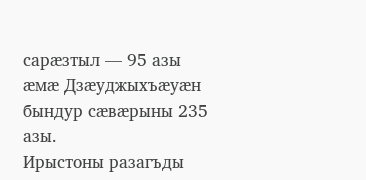сарӕзтыл — 95 азы ӕмӕ Дзӕуджыхъӕуӕн бындур сӕвӕрыны 235 азы.
Ирыстоны разагъды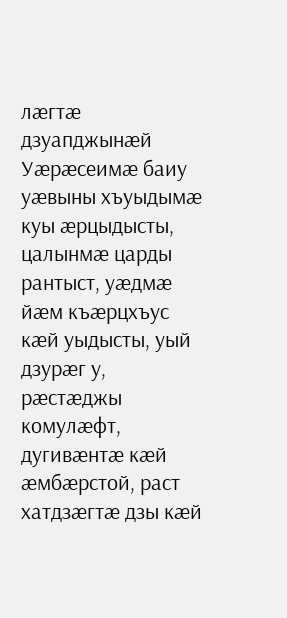лӕгтӕ дзуапджынӕй Уӕрӕсеимӕ баиу уӕвыны хъуыдымӕ куы ӕрцыдысты, цалынмӕ царды рантыст, уӕдмӕ йӕм къӕрцхъус кӕй уыдысты, уый дзурӕг у, рӕстӕджы комулӕфт, дугивӕнтӕ кӕй ӕмбӕрстой, раст хатдзӕгтӕ дзы кӕй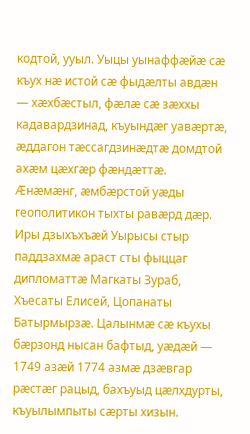кодтой, ууыл. Уыцы уынаффӕйӕ сӕ къух нӕ истой сӕ фыдӕлты авдӕн — хӕхбӕстыл, фӕлӕ сӕ зӕххы кадавардзинад, къуындӕг уавӕртӕ, ӕддагон тӕссагдзинӕдтӕ домдтой ахӕм цӕхгӕр фӕндӕттӕ. Ӕнӕмӕнг, ӕмбӕрстой уӕды геополитикон тыхты равӕрд дӕр.
Иры дзыхъхъӕй Уырысы стыр паддзахмӕ араст сты фыццаг дипломаттӕ Магкаты Зураб, Хъесаты Елисей, Цопанаты Батырмырзӕ. Цалынмӕ сӕ къухы бӕрзонд нысан бафтыд, уӕдӕй — 1749 азӕй 1774 азмӕ дзӕвгар рӕстӕг рацыд, бахъуыд цӕлхдурты, къуылымпыты сӕрты хизын.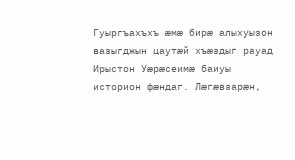Гуыргъахъхъ ӕмӕ бирӕ алыхуызон вазыгджын цаутӕй хъӕздыг рауад Ирыстон Уӕрӕсеимӕ баиуы историон фӕндаг. Лӕгӕвзарӕн,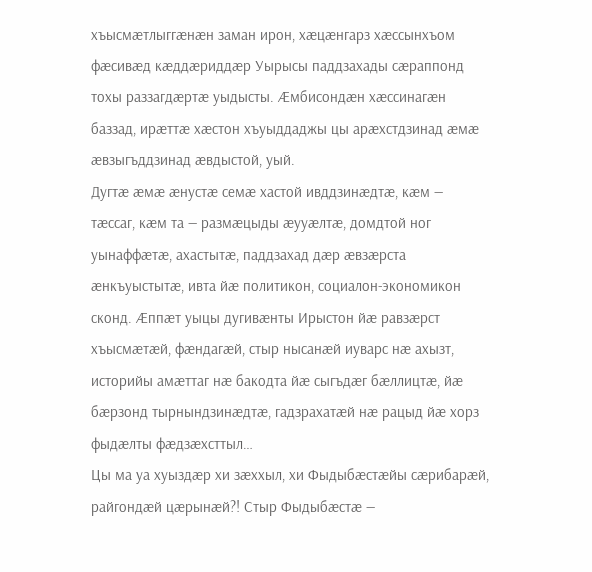хъысмӕтлыггӕнӕн заман ирон, хӕцӕнгарз хӕссынхъом фӕсивӕд кӕддӕриддӕр Уырысы паддзахады сӕраппонд тохы раззагдӕртӕ уыдысты. Ӕмбисондӕн хӕссинагӕн баззад, ирӕттӕ хӕстон хъуыддаджы цы арӕхстдзинад ӕмӕ ӕвзыгъддзинад ӕвдыстой, уый.
Дугтӕ ӕмӕ ӕнустӕ семӕ хастой ивддзинӕдтӕ, кӕм — тӕссаг, кӕм та — размӕцыды ӕууӕлтӕ, домдтой ног уынаффӕтӕ, ахастытӕ, паддзахад дӕр ӕвзӕрста ӕнкъуыстытӕ, ивта йӕ политикон, социалон-экономикон сконд. Ӕппӕт уыцы дугивӕнты Ирыстон йӕ равзӕрст хъысмӕтӕй, фӕндагӕй, стыр нысанӕй иуварс нӕ ахызт, историйы амӕттаг нӕ бакодта йӕ сыгъдӕг бӕллицтӕ, йӕ бӕрзонд тырнындзинӕдтӕ, гадзрахатӕй нӕ рацыд йӕ хорз фыдӕлты фӕдзӕхсттыл…
Цы ма уа хуыздӕр хи зӕххыл, хи Фыдыбӕстӕйы сӕрибарӕй, райгондӕй цӕрынӕй?! Стыр Фыдыбӕстӕ —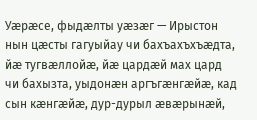Уӕрӕсе, фыдӕлты уӕзӕг — Ирыстон нын цӕсты гагуыйау чи бахъахъхъӕдта, йӕ тугвӕллойӕ, йӕ цардӕй мах цард чи бахызта, уыдонӕн аргъгӕнгӕйӕ, кад сын кӕнгӕйӕ, дур-дурыл ӕвӕрынӕй,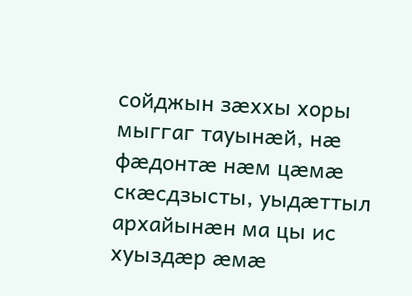сойджын зӕххы хоры мыггаг тауынӕй, нӕ фӕдонтӕ нӕм цӕмӕ скӕсдзысты, уыдӕттыл архайынӕн ма цы ис хуыздӕр ӕмӕ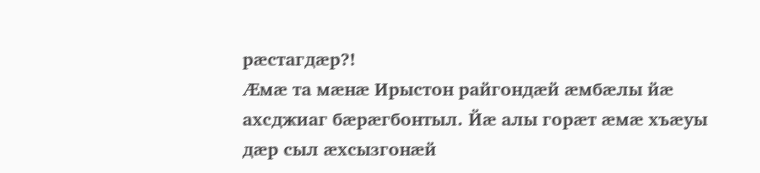рӕстагдӕр?!
Ӕмӕ та мӕнӕ Ирыстон райгондӕй ӕмбӕлы йӕ ахсджиаг бӕрӕгбонтыл. Йӕ алы горӕт ӕмӕ хъӕуы дӕр сыл ӕхсызгонӕй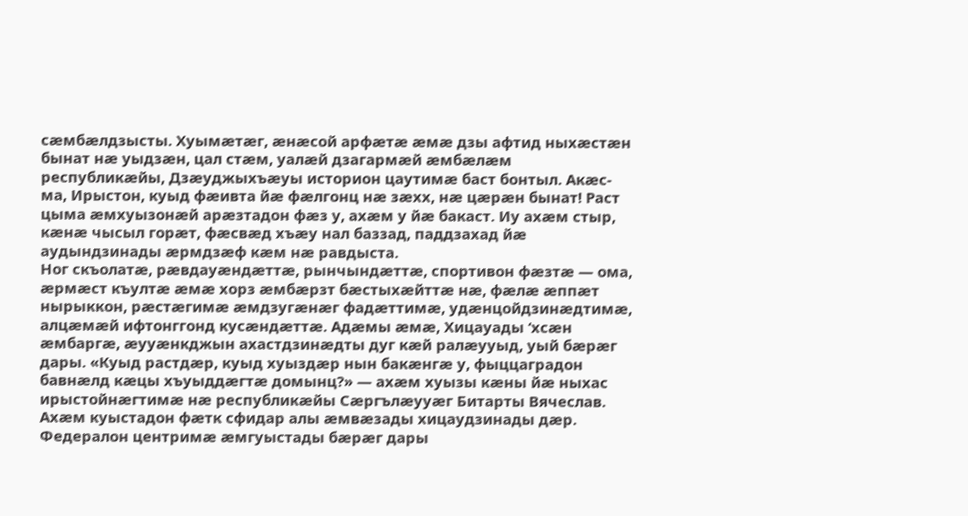сӕмбӕлдзысты. Хуымӕтӕг, ӕнӕсой арфӕтӕ ӕмӕ дзы афтид ныхӕстӕн бынат нӕ уыдзӕн, цал стӕм, уалӕй дзагармӕй ӕмбӕлӕм республикӕйы, Дзӕуджыхъӕуы историон цаутимӕ баст бонтыл. Акӕс-ма, Ирыстон, куыд фӕивта йӕ фӕлгонц нӕ зӕхх, нӕ цӕрӕн бынат! Раст цыма ӕмхуызонӕй арӕзтадон фӕз у, ахӕм у йӕ бакаст. Иу ахӕм стыр, кӕнӕ чысыл горӕт, фӕсвӕд хъӕу нал баззад, паддзахад йӕ аудындзинады ӕрмдзӕф кӕм нӕ равдыста.
Ног скъолатӕ, рӕвдауӕндӕттӕ, рынчындӕттӕ, спортивон фӕзтӕ — ома, ӕрмӕст къултӕ ӕмӕ хорз ӕмбӕрзт бӕстыхӕйттӕ нӕ, фӕлӕ ӕппӕт нырыккон, рӕстӕгимӕ ӕмдзугӕнӕг фадӕттимӕ, удӕнцойдзинӕдтимӕ, алцӕмӕй ифтонггонд кусӕндӕттӕ. Адӕмы ӕмӕ, Хицауады ‘хсӕн ӕмбаргӕ, ӕууӕнкджын ахастдзинӕдты дуг кӕй ралӕууыд, уый бӕрӕг дары. «Куыд растдӕр, куыд хуыздӕр нын бакӕнгӕ у, фыццаградон бавнӕлд кӕцы хъуыддӕгтӕ домынц?» — ахӕм хуызы кӕны йӕ ныхас ирыстойнӕгтимӕ нӕ республикӕйы Сӕргълӕууӕг Битарты Вячеслав. Ахӕм куыстадон фӕтк сфидар алы ӕмвӕзады хицаудзинады дӕр.
Федералон центримӕ ӕмгуыстады бӕрӕг дары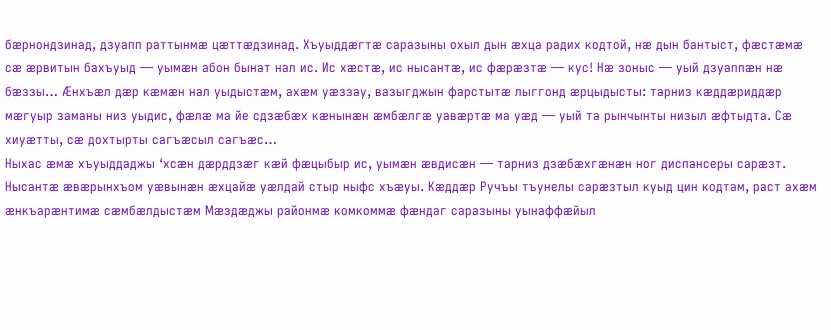бӕрнондзинад, дзуапп раттынмӕ цӕттӕдзинад. Хъуыддӕгтӕ саразыны охыл дын ӕхца радих кодтой, нӕ дын бантыст, фӕстӕмӕ сӕ ӕрвитын бахъуыд — уымӕн абон бынат нал ис. Ис хӕстӕ, ис нысантӕ, ис фӕрӕзтӕ — кус! Нӕ зоныс — уый дзуаппӕн нӕ бӕззы… Ӕнхъӕл дӕр кӕмӕн нал уыдыстӕм, ахӕм уӕззау, вазыгджын фарстытӕ лыггонд ӕрцыдысты: тарниз кӕддӕриддӕр мӕгуыр заманы низ уыдис, фӕлӕ ма йе сдзӕбӕх кӕнынӕн ӕмбӕлгӕ уавӕртӕ ма уӕд — уый та рынчынты низыл ӕфтыдта. Сӕ хиуӕтты, сӕ дохтырты сагъӕсыл сагъӕс…
Ныхас ӕмӕ хъуыддаджы ‘хсӕн дӕрддзӕг кӕй фӕцыбыр ис, уымӕн ӕвдисӕн — тарниз дзӕбӕхгӕнӕн ног диспансеры сарӕзт. Нысантӕ ӕвӕрынхъом уӕвынӕн ӕхцайӕ уӕлдай стыр ныфс хъӕуы. Кӕддӕр Ручъы тъунелы сарӕзтыл куыд цин кодтам, раст ахӕм ӕнкъарӕнтимӕ сӕмбӕлдыстӕм Мӕздӕджы районмӕ комкоммӕ фӕндаг саразыны уынаффӕйыл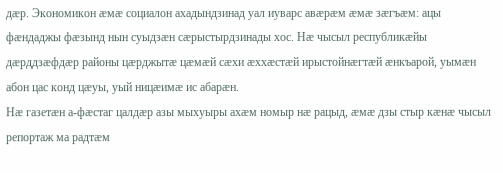дӕр. Экономикон ӕмӕ социалон ахадындзинад уал иуварс авӕрӕм ӕмӕ зӕгъӕм: ацы фӕндаджы фӕзынд нын суыдзӕн сӕрыстырдзинады хос. Нӕ чысыл республикӕйы дӕрддзӕфдӕр районы цӕрджытӕ цӕмӕй сӕхи ӕххӕстӕй ирыстойнӕгтӕй ӕнкъарой, уымӕн абон цас конд цӕуы, уый ницӕимӕ ис абарӕн.
Нӕ газетӕн а-фӕстаг цалдӕр азы мыхуыры ахӕм номыр нӕ рацыд, ӕмӕ дзы стыр кӕнӕ чысыл репортаж ма радтӕм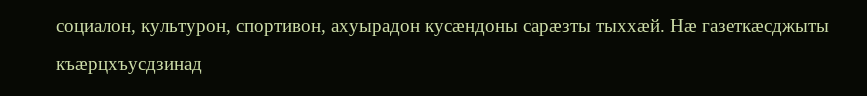социалон, культурон, спортивон, ахуырадон кусӕндоны сарӕзты тыххӕй. Нӕ газеткӕсджыты къӕрцхъусдзинад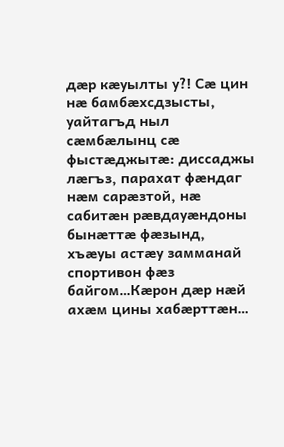дӕр кӕуылты у?! Сӕ цин нӕ бамбӕхсдзысты, уайтагъд ныл сӕмбӕлынц сӕ фыстӕджытӕ: диссаджы лӕгъз, парахат фӕндаг нӕм сарӕзтой, нӕ сабитӕн рӕвдауӕндоны бынӕттӕ фӕзынд, хъӕуы астӕу замманай спортивон фӕз байгом…Кӕрон дӕр нӕй ахӕм цины хабӕрттӕн…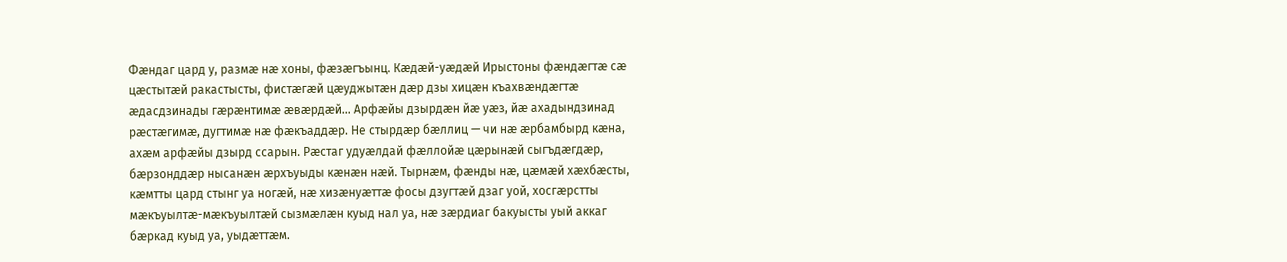Фӕндаг цард у, размӕ нӕ хоны, фӕзӕгъынц. Кӕдӕй-уӕдӕй Ирыстоны фӕндӕгтӕ сӕ цӕстытӕй ракастысты, фистӕгӕй цӕуджытӕн дӕр дзы хицӕн къахвӕндӕгтӕ ӕдасдзинады гӕрӕнтимӕ ӕвӕрдӕй… Арфӕйы дзырдӕн йӕ уӕз, йӕ ахадындзинад рӕстӕгимӕ, дугтимӕ нӕ фӕкъаддӕр. Не стырдӕр бӕллиц — чи нӕ ӕрбамбырд кӕна, ахӕм арфӕйы дзырд ссарын. Рӕстаг удуӕлдай фӕллойӕ цӕрынӕй сыгъдӕгдӕр, бӕрзонддӕр нысанӕн ӕрхъуыды кӕнӕн нӕй. Тырнӕм, фӕнды нӕ, цӕмӕй хӕхбӕсты, кӕмтты цард стынг уа ногӕй, нӕ хизӕнуӕттӕ фосы дзугтӕй дзаг уой, хосгӕрстты мӕкъуылтӕ-мӕкъуылтӕй сызмӕлӕн куыд нал уа, нӕ зӕрдиаг бакуысты уый аккаг бӕркад куыд уа, уыдӕттӕм.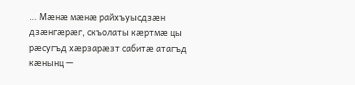… Мӕнӕ мӕнӕ райхъуысдзӕн дзӕнгӕрӕг, скъолаты кӕртмӕ цы рӕсугъд хӕрзарӕзт сабитӕ атагъд кӕнынц —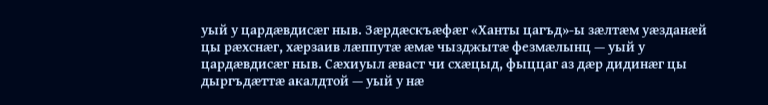уый у цардӕвдисӕг ныв. Зӕрдӕскъӕфӕг «Ханты цагъд»-ы зӕлтӕм уӕзданӕй цы рӕхснӕг, хӕрзаив лӕппутӕ ӕмӕ чызджытӕ фезмӕлынц — уый у цардӕвдисӕг ныв. Сӕхиуыл ӕваст чи схӕцыд, фыццаг аз дӕр дидинӕг цы дыргъдӕттӕ акалдтой — уый у нӕ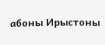абоны Ирыстоны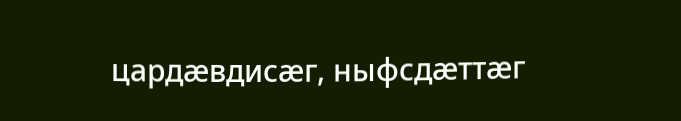цардӕвдисӕг, ныфсдӕттӕг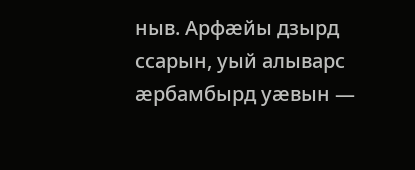ныв. Арфӕйы дзырд ссарын, уый алыварс ӕрбамбырд уӕвын —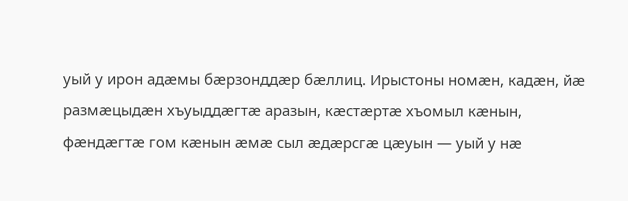уый у ирон адӕмы бӕрзонддӕр бӕллиц. Ирыстоны номӕн, кадӕн, йӕ размӕцыдӕн хъуыддӕгтӕ аразын, кӕстӕртӕ хъомыл кӕнын, фӕндӕгтӕ гом кӕнын ӕмӕ сыл ӕдӕрсгӕ цӕуын — уый у нӕ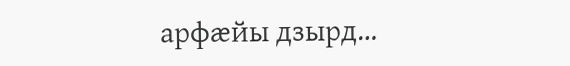арфӕйы дзырд…